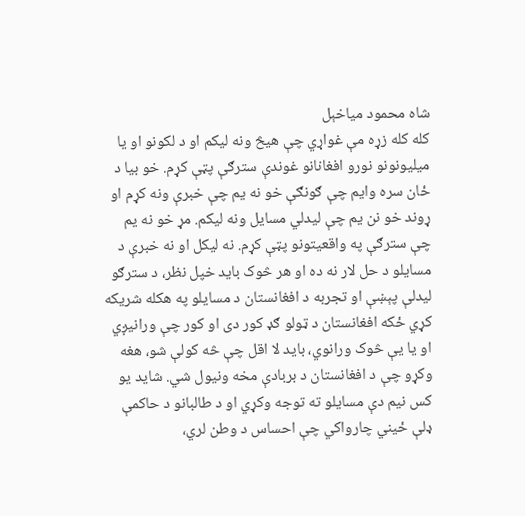شاه محمود میاخېل
کله کله زړه مې غواړي چې هیڅ ونه لیکم او د لکونو او یا میلیونونو نورو افغانانو غوندې سترګې پټې کړم. خو بیا د ځان سره وایم چې ګونګې خو نه یم چې خبرې ونه کړم او ړوند خو نن یم چې لیدلي مسایل ونه لیکم. مړ خو نه یم چې سترګې په واقعیتونو پټې کړم. نه لیکل او نه خبرې د مسایلو د حل لار نه ده او هر څوک باید خپل نظر، د سترګو لیدلې پېښې او تجربه د افغانستان د مسایلو په هکله شریکه کړي ځکه افغانستان د ټولو ګډ کور دی او کور چې ورانیږي او یا یې څوک ورانوي، باید لا اقل چې څه کولې شو، هغه وکړو چې د افغانستان د بربادې مخه ونیول شي. شاید یو کس نیم دې مسایلو ته توجه وکړي او د طالبانو د حاکمې ډلې ځیني چارواکي چې احساس د وطن لري،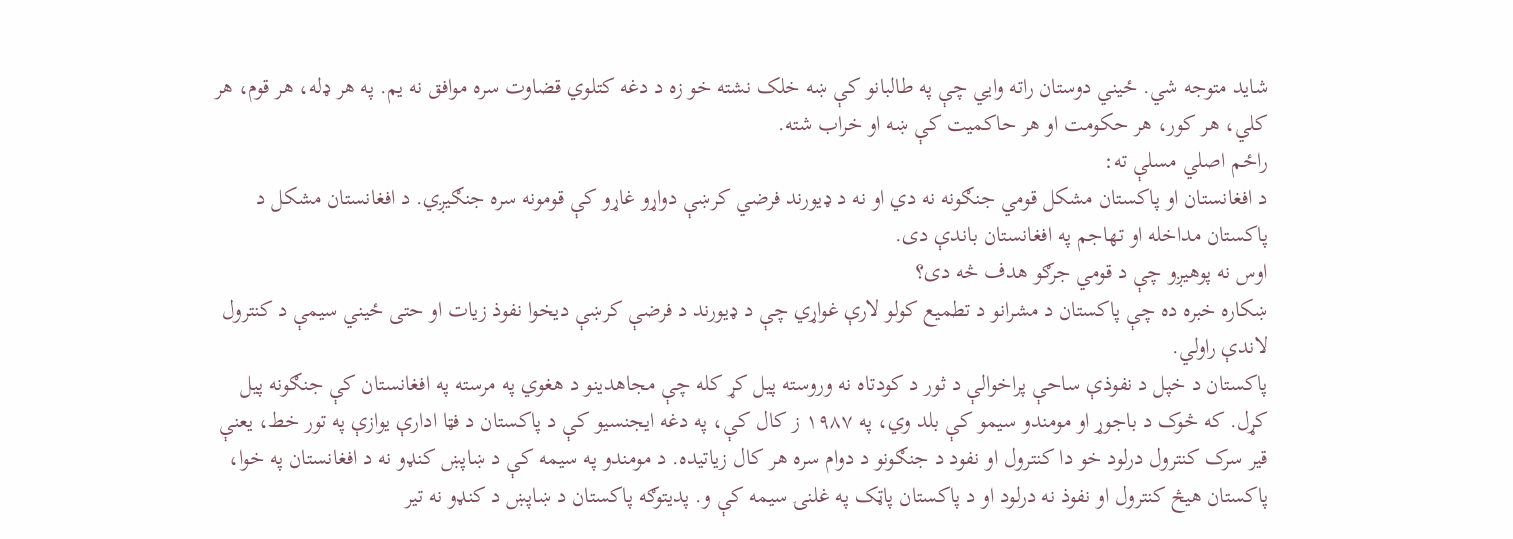شاید متوجه شي. ځیني دوستان راته وایي چې په طالبانو کې ښه خلک نشته خو زه د دغه کتلوي قضاوت سره موافق نه یم. په هر ډله، هر قوم، هر کلي، هر کور، هر حکومت او هر حاکمیت کې ښه او خراب شته.
راځم اصلي مسلې ته:
د افغانستان او پاکستان مشکل قومي جنګونه نه دي او نه د ډیورند فرضي کرښې دواړو غاړو کې قومونه سره جنګیږي. د افغانستان مشکل د پاکستان مداخله او تهاجم په افغانستان باندې دی.
اوس نه پوهیږو چې د قومي جرګو هدف څه دی؟
ښکاره خبره ده چې پاکستان د مشرانو د تطمیع کولو لارې غواړي چې د ډیورند د فرضې کرښې دیخوا نفوذ زیات او حتی ځیني سیمې د کنترول لاندې راولي.
پاکستان د خپل د نفوذې ساحې پراخوالې د ثور د کودتاه نه وروسته پیل کړ کله چې مجاهدینو د هغوي په مرسته په افغانستان کې جنګونه پیل کړل. که څوک د باجوړ او مومندو سیمو کې بلد وي، په ۱۹۸۷ ز کال کې، په دغه ایجنسیو کې د پاکستان د فټا ادارې یوازې په تور خط، یعنې قیر سرک کنترول درلود خو دا کنترول او نفود د جنګونو د دوام سره هر کال زیاتیده. د مومندو په سیمه کې د ښاپښ کنډو نه د افغانستان په خوا، پاکستان هیڅ کنترول او نفوذ نه درلود او د پاکستان پاټک په غلنۍ سیمه کې و. پدیتوګه پاکستان د ښاپښ د کنډو نه تیر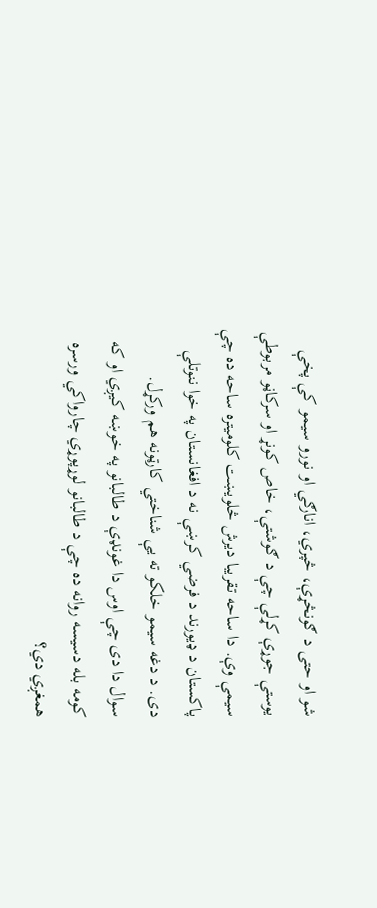شو او حتی د ګونڅړې، څپري، انارګي او نورو سیمو کې پخې يوستې جوړې کړلې چې د ګوشتې، خاص کونړ او سرکاڼو مربوطې سیمې وې. دا ساحه تقریبا دیرش څلویښت کلومیتره ساحه ده چې پاکستان د ډیورند د فرضي کرښې نه د افغانستان په خوا ننوتلې دی. د دغه سیمو خلکو ته یې شناختي کارټونه هم ورکړل.
سوال دا دی چې اوس دا غونډې د طالبانو په خوښه کیږي او که کومه بله دسیسه روانه ده چې د طالبانو لوړپوړي چارواکي ورسره همغږي دي؟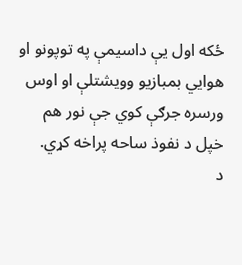ځکه اول یې داسیمې په توپونو او هوایي بمبازیو وویشتلې او اوس ورسره جرګې کوي جې نور هم خپل د نفوذ ساحه پراخه کړي.
د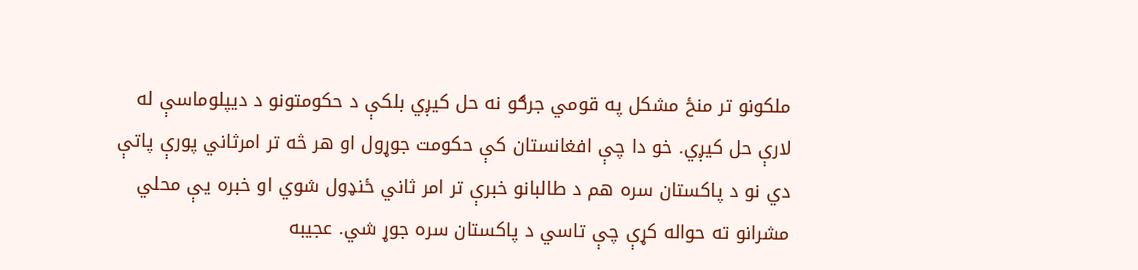ملکونو تر منځ مشکل په قومي جرګو نه حل کیږي بلکې د حکومتونو د دیپلوماسې له لارې حل کیږي. خو دا چې افغانستان کې حکومت جوړول او هر څه تر امرثاني پورې پاتې دي نو د پاکستان سره هم د طالبانو خبرې تر امر ثاني ځنډول شوي او خبره یې محلي مشرانو ته حواله کړې چې تاسي د پاکستان سره جوړ شي. عجیبه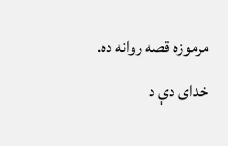مرموزه قصه روانه ده.
خدای دې د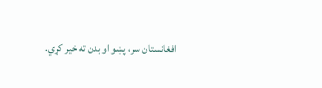افغانستان سر، پښو او بدن ته خیر کړي.